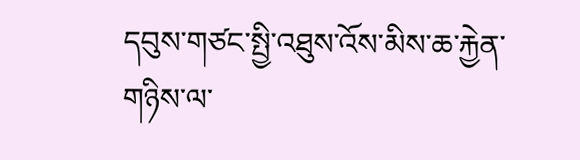དབུས་གཙང་སྤྱི་འཐུས་འོས་མིས་ཆ་རྐྱེན་གཉིས་ལ་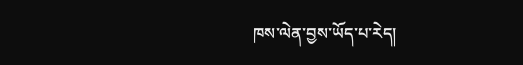ཁས་ལེན་བྱས་ཡོད་པ་རེད།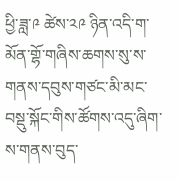ཕྱི་ཟླ་༩ ཚེས་༢༩ ཉིན་འདི་ག་མོན་གྷོ་གཞིས་ཆགས་སུ་ས་གནས་དབུས་གཙང་མི་མང་བསྡུ་སྐོང་གིས་ཚོགས་འདུ་ཞིག་ས་གནས་བུད་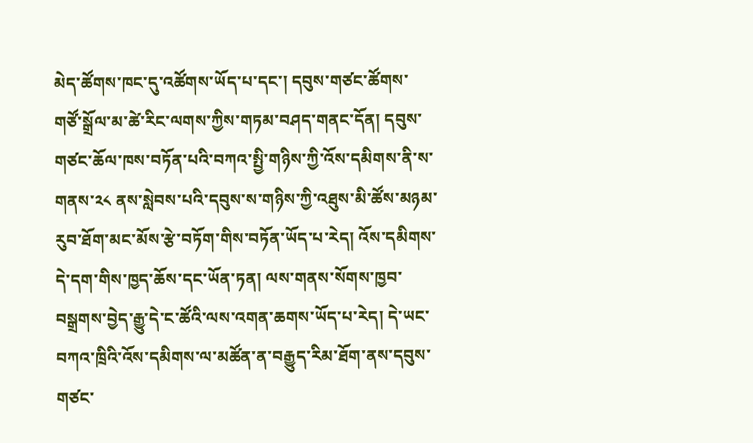མེད་ཚོགས་ཁང་དུ་འཚོགས་ཡོད་པ་དང་། དབུས་གཙང་ཚོགས་གཙོ་སྒྲོལ་མ་ཚེ་རིང་ལགས་ཀྱིས་གཏམ་བཤད་གནང་དོན། དབུས་གཙང་ཆོལ་ཁས་བཏོན་པའི་བཀའ་སྤྱི་གཉིས་ཀྱི་འོས་དམིགས་ནི་ས་གནས་༢༨ ནས་སླེབས་པའི་དབུས་ས་གཉིས་ཀྱི་འཐུས་མི་ཚོས་མཉམ་རུབ་ཐོག་མང་མོས་རྩེ་བཏོག་གིས་བཏོན་ཡོད་པ་རེད། འོས་དམིགས་དེ་དག་གིས་ཁྱད་ཆོས་དང་ཡོན་ཏན། ལས་གནས་སོགས་ཁྱབ་བསྒྲགས་བྱེད་རྒྱུ་དེ་ང་ཚོའི་ལས་འགན་ཆགས་ཡོད་པ་རེད། དེ་ཡང་བཀའ་ཁྲིའི་འོས་དམིགས་ལ་མཚོན་ན་བརྒྱུད་རིམ་ཐོག་ནས་དབུས་གཙང་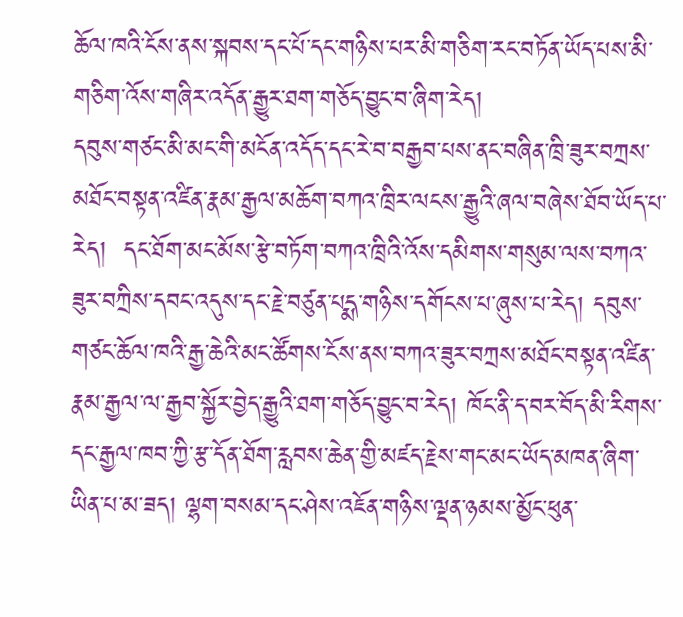ཆོལ་ཁའི་ངོས་ནས་སྐབས་དང་པོ་དང་གཉིས་པར་མི་གཅིག་རང་བཏོན་ཡོད་པས་མི་གཅིག་འོས་གཞིར་འདོན་རྒྱུར་ཐག་གཅོད་བྱུང་བ་ཞིག་རེད།
དབུས་གཙང་མི་མང་གི་མངོན་འདོད་དང་རེ་བ་བརྒྱབ་པས་ནང་བཞིན་ཁྲི་ཟུར་བཀྲས་མཐོང་བསྟན་འཛིན་རྣམ་རྒྱལ་མཆོག་བཀའ་ཁྲིར་ལངས་རྒྱུའི་ཞལ་བཞེས་ཐོབ་ཡོད་པ་རེད།  དང་ཐོག་མང་མོས་རྩེ་བཏོག་བཀའ་ཁྲིའི་འོས་དམིགས་གསུམ་ལས་བཀའ་ཟུར་བཀྲིས་དབང་འདུས་དང་རྗེ་བཙུན་པདྨ་གཉིས་དགོངས་པ་ཞུས་པ་རེད། དབུས་གཙང་ཆོལ་ཁའི་རྒྱ་ཆེའི་མང་ཚོགས་ངོས་ནས་བཀའ་ཟུར་བཀྲས་མཐོང་བསྟན་འཛིན་རྣམ་རྒྱལ་ལ་རྒྱབ་སྐྱོར་བྱེད་རྒྱུའི་ཐག་གཅོད་བྱུང་བ་རེད། ཁོང་ནི་ད་བར་བོད་མི་རིགས་དང་རྒྱལ་ཁབ་ཀྱི་རྩ་དོན་ཐོག་རླབས་ཆེན་གྱི་མཛད་རྗེས་གང་མང་ཡོད་མཁན་ཞིག་ཡིན་པ་མ་ཟད། ལྷག་བསམ་དང་ཤེས་འཇོན་གཉིས་ལྡན་ཉམས་མྱོང་ཕུན་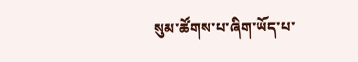སུམ་ཚོགས་པ་ཞིག་ཡོད་པ་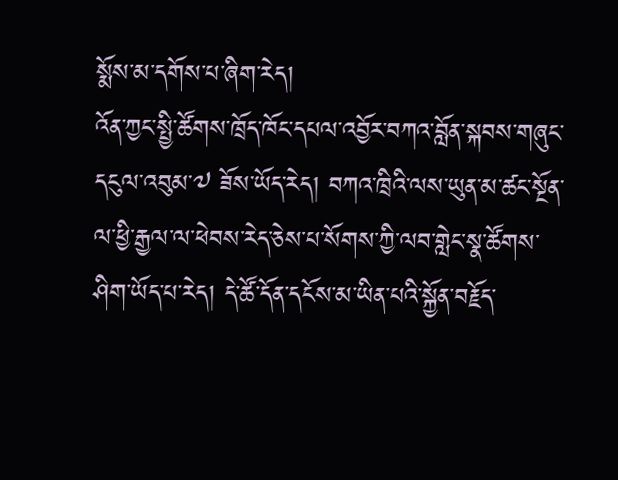སྨོས་མ་དགོས་པ་ཞིག་རེད།
འོན་ཀྱང་སྤྱི་ཚོགས་ཁྲོད་ཁོང་དཔལ་འབྱོར་བཀའ་བློན་སྐབས་གཞུང་དངུལ་འབུམ་༧ ཟོས་ཡོད་རེད། བཀའ་ཁྲིའི་ལས་ཡུན་མ་ཚང་སྔོན་ལ་ཕྱི་རྒྱལ་ལ་ཕེབས་རེད་ཅེས་པ་སོགས་ཀྱི་ལབ་གླེང་སྣ་ཚོགས་ཤིག་ཡོད་པ་རེད། དེ་ཚོ་དོན་དངོས་མ་ཡིན་པའི་སྐྱོན་བརྗོད་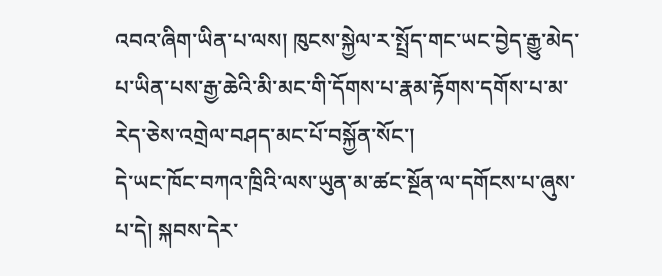འབའ་ཞིག་ཡིན་པ་ལས། ཁུངས་སྐྱེལ་ར་སྤྲོད་གང་ཡང་བྱེད་རྒྱུ་མེད་པ་ཡིན་པས་རྒྱ་ཆེའི་མི་མང་གི་དོགས་པ་རྣམ་རྟོགས་དགོས་པ་མ་རེད་ཅེས་འགྲེལ་བཤད་མང་པོ་བསྐྱོན་སོང་།
དེ་ཡང་ཁོང་བཀའ་ཁྲིའི་ལས་ཡུན་མ་ཚང་སྔོན་ལ་དགོངས་པ་ཞུས་པ་དེ། སྐབས་དེར་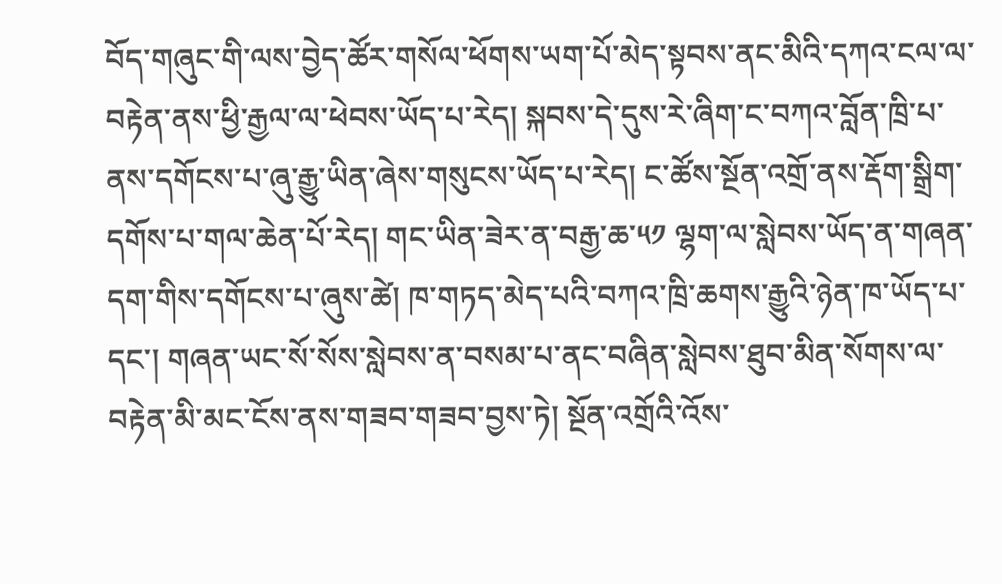བོད་གཞུང་གི་ལས་བྱེད་ཚོར་གསོལ་ཕོགས་ཡག་པོ་མེད་སྟབས་ནང་མིའི་དཀའ་ངལ་ལ་བརྟེན་ནས་ཕྱི་རྒྱལ་ལ་ཕེབས་ཡོད་པ་རེད། སྐབས་དེ་དུས་རེ་ཞིག་ང་བཀའ་བློན་ཁྲི་པ་ནས་དགོངས་པ་ཞུ་རྒྱུ་ཡིན་ཞེས་གསུངས་ཡོད་པ་རེད། ང་ཚོས་སྔོན་འགྲོ་ནས་རྡོག་སྒྲིག་དགོས་པ་གལ་ཆེན་པོ་རེད། གང་ཡིན་ཟེར་ན་བརྒྱ་ཆ་༥༡ ལྷག་ལ་སླེབས་ཡོད་ན་གཞན་དག་གིས་དགོངས་པ་ཞུས་ཚེ། ཁ་གཏད་མེད་པའི་བཀའ་ཁྲི་ཆགས་རྒྱུའི་ཉེན་ཁ་ཡོད་པ་དང་། གཞན་ཡང་སོ་སོས་སླེབས་ན་བསམ་པ་ནང་བཞིན་སླེབས་ཐུབ་མིན་སོགས་ལ་བརྟེན་མི་མང་ངོས་ནས་གཟབ་གཟབ་བྱས་ཏེ། སྔོན་འགྲོའི་འོས་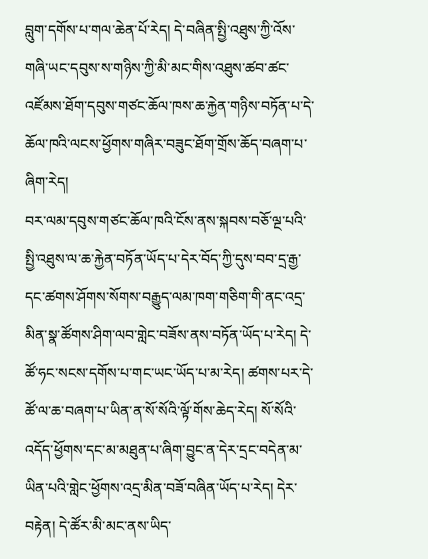བླུག་དགོས་པ་གལ་ཆེན་པོ་རེད། དེ་བཞིན་སྤྱི་འཐུས་ཀྱི་འོས་གཞི་ཡང་དབུས་ས་གཉིས་ཀྱི་མི་མང་གིས་འཐུས་ཚབ་ཚང་འཛོམས་ཐོག་དབུས་གཙང་ཆོལ་ཁས་ཆ་རྐྱེན་གཉིས་བཏོན་པ་དེ་ཆོལ་ཁའི་ལངས་ཕྱོགས་གཞིར་བཟུང་ཐོག་གྲོས་ཆོད་བཞག་པ་ཞིག་རེད།
བར་ལམ་དབུས་གཙང་ཆོལ་ཁའི་ངོས་ནས་སྐབས་བཅོ་ལྔ་པའི་སྤྱི་འཐུས་ལ་ཆ་རྐྱེན་བཏོན་ཡོད་པ་དེར་བོད་ཀྱི་དུས་བབ་དྲ་རྒྱ་དང་ཚགས་ཤོགས་སོགས་བརྒྱུད་ལམ་ཁག་གཅིག་གི་ནང་འདྲ་མིན་སྣ་ཚོགས་ཤིག་ལབ་གླེང་བཟོས་ནས་བཏོན་ཡོད་པ་རེད། དེ་ཚོ་ཧང་སངས་དགོས་པ་གང་ཡང་ཡོད་པ་མ་རེད། ཚགས་པར་དེ་ཚོ་ལ་ཆ་བཞག་པ་ཡིན་ན་སོ་སོའི་ལྟོ་གོས་ཆེད་རེད། སོ་སོའི་འདོད་ཕྱོགས་དང་མ་མཐུན་པ་ཞིག་བྱུང་ན་དེར་དྲང་བདེན་མ་ཡིན་པའི་གླེང་ཕྱོགས་འདྲ་མིན་བཟོ་བཞིན་ཡོད་པ་རེད། དེར་བརྟེན། དེ་ཚོར་མི་མང་ནས་ཡིད་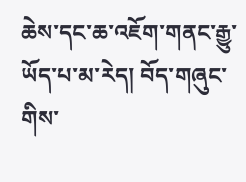ཆེས་དང་ཆ་འཇོག་གནང་རྒྱུ་ཡོད་པ་མ་རེད། བོད་གཞུང་གིས་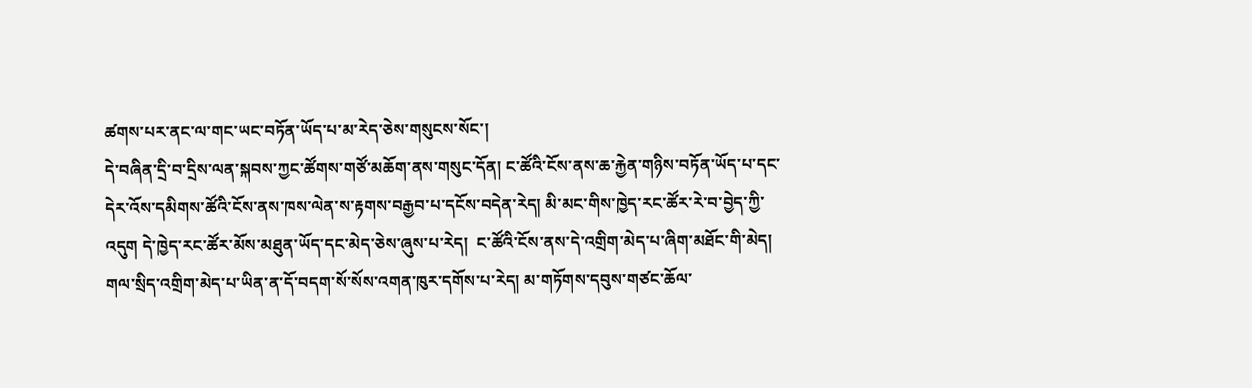ཚགས་པར་ནང་ལ་གང་ཡང་བཏོན་ཡོད་པ་མ་རེད་ཅེས་གསུངས་སོང་།
དེ་བཞིན་དྲི་བ་དྲིས་ལན་སྐབས་ཀྱང་ཚོགས་གཙོ་མཆོག་ནས་གསུང་དོན། ང་ཚོའི་ངོས་ནས་ཆ་རྐྱེན་གཉིས་བཏོན་ཡོད་པ་དང་དེར་འོས་དམིགས་ཚོའི་ངོས་ནས་ཁས་ལེན་ས་རྟགས་བརྒྱབ་པ་དངོས་བདེན་རེད། མི་མང་གིས་ཁྱེད་རང་ཚོར་རེ་བ་བྱེད་ཀྱི་འདུག དེ་ཁྱེད་རང་ཚོར་མོས་མཐུན་ཡོད་དང་མེད་ཅེས་ཞུས་པ་རེད།  ང་ཚོའི་ངོས་ནས་དེ་འགྲིག་མེད་པ་ཞིག་མཐོང་གི་མེད། གལ་སྲིད་འགྲིག་མེད་པ་ཡིན་ན་དོ་བདག་སོ་སོས་འགན་ཁུར་དགོས་པ་རེད། མ་གཏོགས་དབུས་གཙང་ཆོལ་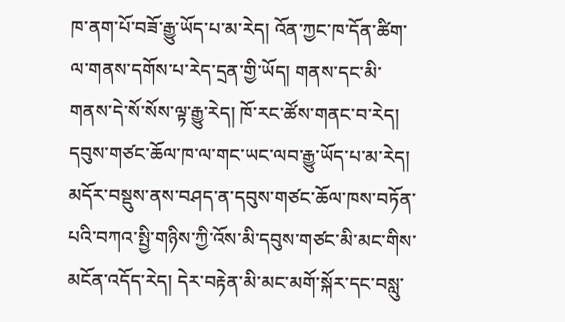ཁ་ནག་པོ་བཟོ་རྒྱུ་ཡོད་པ་མ་རེད། འོན་ཀྱང་ཁ་དོན་ཚིག་ལ་གནས་དགོས་པ་རེད་དྲན་གྱི་ཡོད། གནས་དང་མི་གནས་དེ་སོ་སོས་ལྟ་རྒྱུ་རེད། ཁོ་རང་ཚོས་གནང་བ་རེད། དབུས་གཙང་ཆོལ་ཁ་ལ་གང་ཡང་ལབ་རྒྱུ་ཡོད་པ་མ་རེད།
མདོར་བསྡུས་ནས་བཤད་ན་དབུས་གཙང་ཆོལ་ཁས་བཏོན་པའི་བཀའ་སྤྱི་གཉིས་ཀྱི་འོས་མི་དབུས་གཙང་མི་མང་གིས་མངོན་འདོད་རེད། དེར་བརྟེན་མི་མང་མགོ་སྐོར་དང་བསླུ་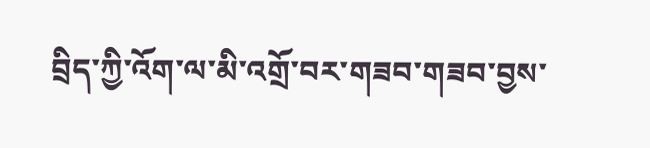བྲིད་ཀྱི་འོག་ལ་མི་འགྲོ་བར་གཟབ་གཟབ་བྱས་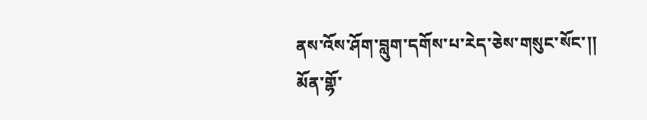ནས་འོས་ཤོག་བླུག་དགོས་པ་རེད་ཅེས་གསུང་སོང་།།
མོན་གྷོ་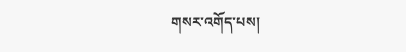གསར་འགོད་པས།